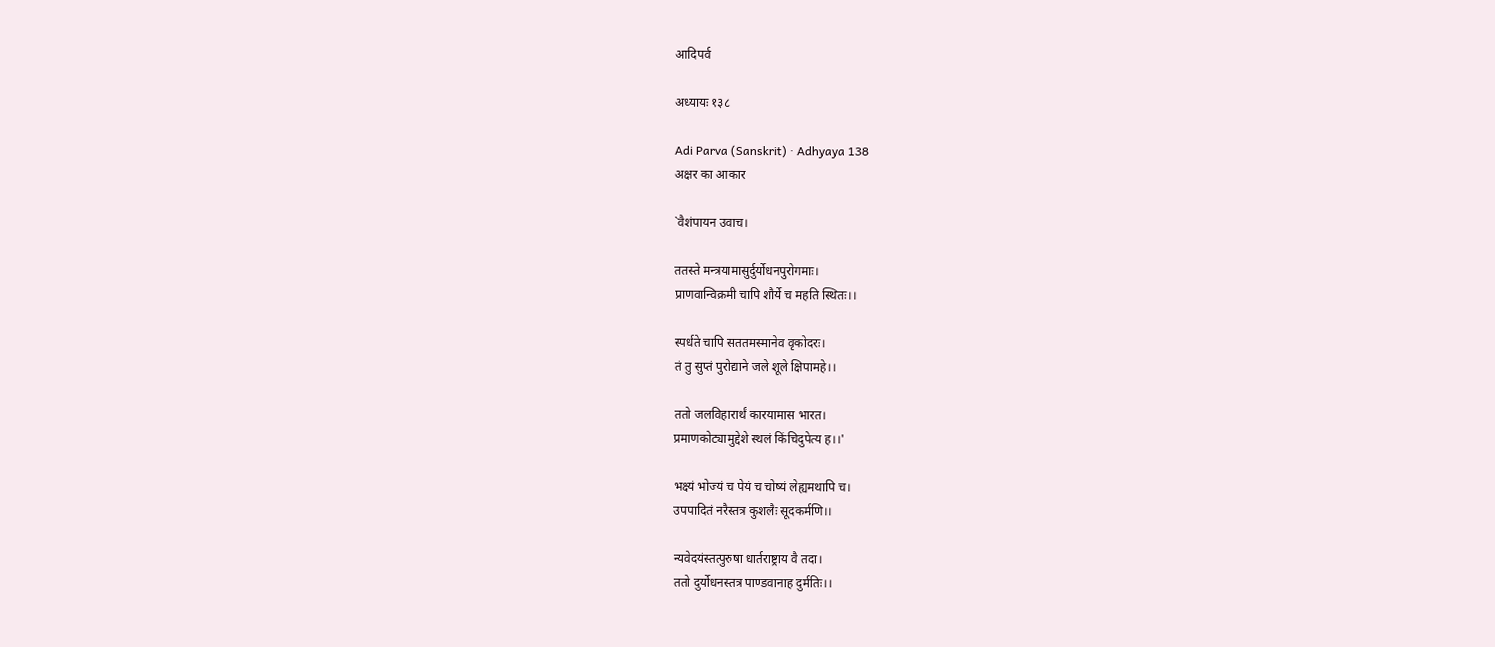आदिपर्व

अध्यायः १३८

Adi Parva (Sanskrit) · Adhyaya 138
अक्षर का आकार

`वैशंपायन उवाच।

ततस्ते मन्त्रयामासुर्दुर्योधनपुरोगमाः।
प्राणवान्विक्रमी चापि शौर्ये च महति स्थितः।।

स्पर्धते चापि सततमस्मानेव वृकोदरः।
तं तु सुप्तं पुरोद्याने जले शूले क्षिपामहे।।

ततो जलविहारार्थं कारयामास भारत।
प्रमाणकोट्यामुद्देशे स्थलं किंचिदुपेत्य ह।।'

भक्ष्यं भोज्यं च पेयं च चोष्यं लेह्यमथापि च।
उपपादितं नरैस्तत्र कुशलैः सूदकर्मणि।।

न्यवेदयंस्तत्पुरुषा धार्तराष्ट्राय वै तदा।
ततो दुर्योधनस्तत्र पाण्डवानाह दुर्मतिः।।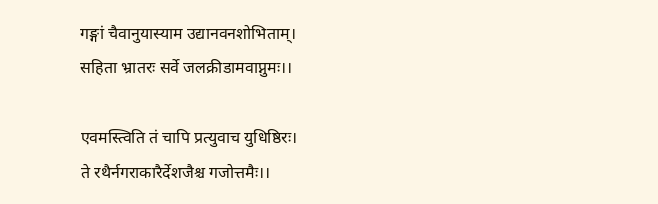गङ्गां चैवानुयास्याम उद्यानवनशोभिताम्।
सहिता भ्रातरः सर्वे जलक्रीडामवाप्नुमः।।

एवमस्त्विति तं चापि प्रत्युवाच युधिष्ठिरः।
ते रथैर्नगराकारैर्देशजैश्च गजोत्तमैः।।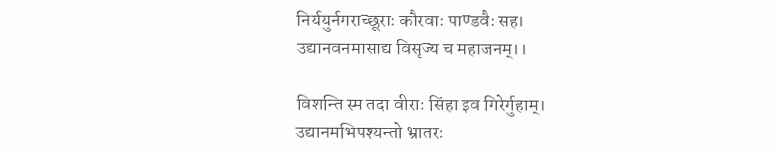निर्ययुर्नगराच्छूराः कौरवाः पाण्डवैः सह।
उद्यानवनमासाद्य विसृज्य च महाजनम्।।

विशन्ति स्म तदा वीराः सिंहा इव गिरेर्गुहाम्।
उद्यानमभिपश्यन्तो भ्रातरः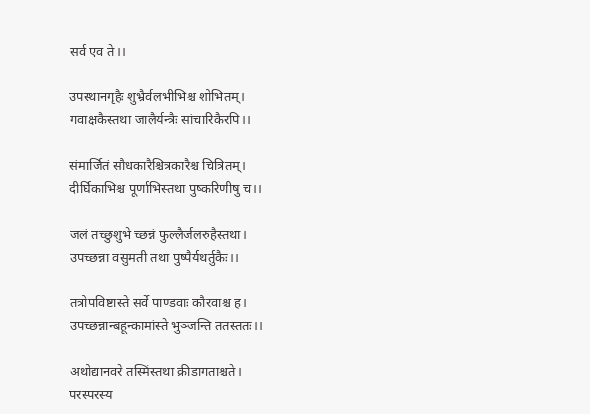सर्व एव ते।।

उपस्थानगृहैः शुभ्रैर्वलभीभिश्च शोभितम्।
गवाक्षकैस्तथा जालैर्यन्त्रैः सांचारिकैरपि।।

संमार्जितं सौधकारैश्चित्रकारैश्च चित्रितम्।
दीर्घिकाभिश्च पूर्णाभिस्तथा पुष्करिणीषु च।।

जलं तच्छुशुभे च्छन्नं फुल्लैर्जलरुहैस्तथा।
उपच्छन्ना वसुमती तथा पुष्पैर्यथर्तुकैः।।

तत्रोपविष्टास्ते सर्वे पाण्डवाः कौरवाश्च ह।
उपच्छन्नान्बहून्कामांस्ते भुञ्जन्ति ततस्ततः।।

अथोद्यानवरे तस्मिंस्तथा क्रीडागताश्चते।
परस्परस्य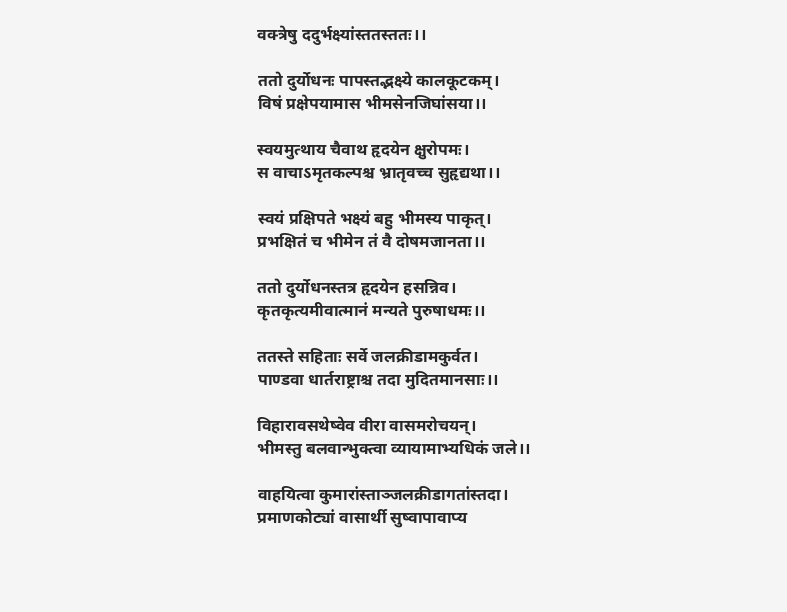वक्त्रेषु ददुर्भक्ष्यांस्ततस्ततः।।

ततो दुर्योधनः पापस्तद्भक्ष्ये कालकूटकम्।
विषं प्रक्षेपयामास भीमसेनजिघांसया।।

स्वयमुत्थाय चैवाथ हृदयेन क्षुरोपमः।
स वाचाऽमृतकल्पश्च भ्रातृवच्च सुहृद्यथा।।

स्वयं प्रक्षिपते भक्ष्यं बहु भीमस्य पाकृत्।
प्रभक्षितं च भीमेन तं वै दोषमजानता।।

ततो दुर्योधनस्तत्र हृदयेन हसन्निव।
कृतकृत्यमीवात्मानं मन्यते पुरुषाधमः।।

ततस्ते सहिताः सर्वे जलक्रीडामकुर्वत।
पाण्डवा धार्तराष्ट्राश्च तदा मुदितमानसाः।।

विहारावसथेष्वेव वीरा वासमरोचयन्।
भीमस्तु बलवान्भुक्त्वा व्यायामाभ्यधिकं जले।।

वाहयित्वा कुमारांस्ताञ्जलक्रीडागतांस्तदा।
प्रमाणकोट्यां वासार्थी सुष्वापावाप्य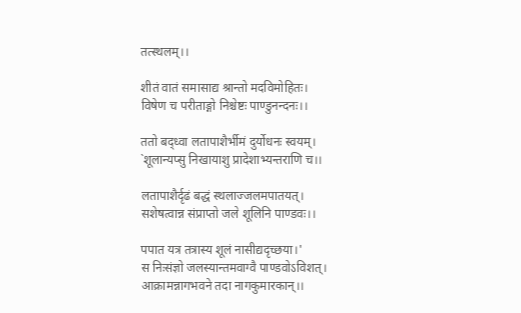तत्स्थलम्।।

शीतं वातं समासाद्य श्रान्तो मदविमोहितः।
विषेण च परीताङ्गो निश्चेष्टः पाण्डुनन्दनः।।

ततो बद्ध्वा लतापाशैर्भीमं दुर्योधनः स्वयम्।
`शूलान्यप्सु निखायाशु प्रादेशाभ्यन्तराणि च।।

लतापाशैर्दृढं बद्धं स्थलाज्जलमपातयत्।
सशेषत्वान्न संप्राप्तो जले शूलिनि पाण्डवः।।

पपात यत्र तत्रास्य शूलं नासीद्यदृच्छया।'
स निःसंज्ञो जलस्यान्तमवाग्वै पाण्डवोऽविशत्।
आक्रामन्नागभवने तदा नागकुमारकान्।।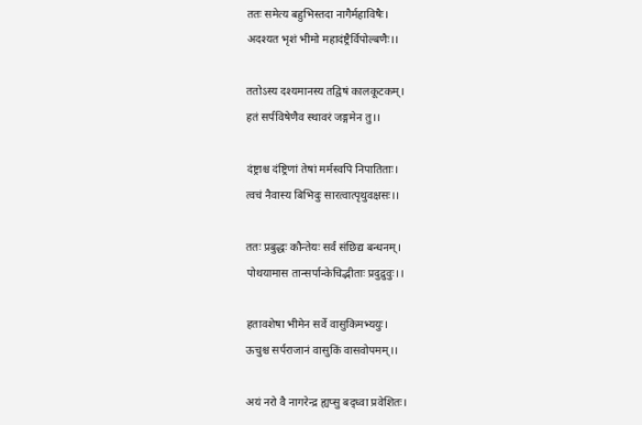ततः समेत्य बहुभिस्तदा नागैर्महाविषैः।
अदश्यत भृशं भीमो महादंष्ट्रैर्विपोल्बणैः।।

ततोऽस्य दश्यमानस्य तद्विषं कालकूटकम्।
हतं सर्पविषेणैव स्थावरं जङ्गमेन तु।।

दंष्ट्राश्च दंष्ट्रिणां तेषां मर्मस्वपि निपातिताः।
त्वचं नैवास्य बिभिदुः सारत्वात्पृथुवक्षसः।।

ततः प्रबुद्धः कौन्तेयः सर्वं संछिद्य बन्धनम्।
पोथयामास तान्सर्पान्केचिद्भीताः प्रदुद्रुवुः।।

हतावशेषा भीमेन सर्वे वासुकिमभ्ययुः।
ऊचुश्च सर्पराजानं वासुकिं वासवोपमम्।।

अयं नरो वै नागरेन्द्र ह्यप्सु बद्ध्वा प्रवेशितः।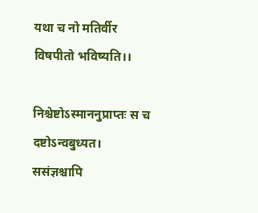यथा च नो मतिर्वीर विषपीतो भविष्यति।।

निश्चेष्टोऽस्माननुप्राप्तः स च दष्टोऽन्वबुध्यत।
ससंज्ञश्चापि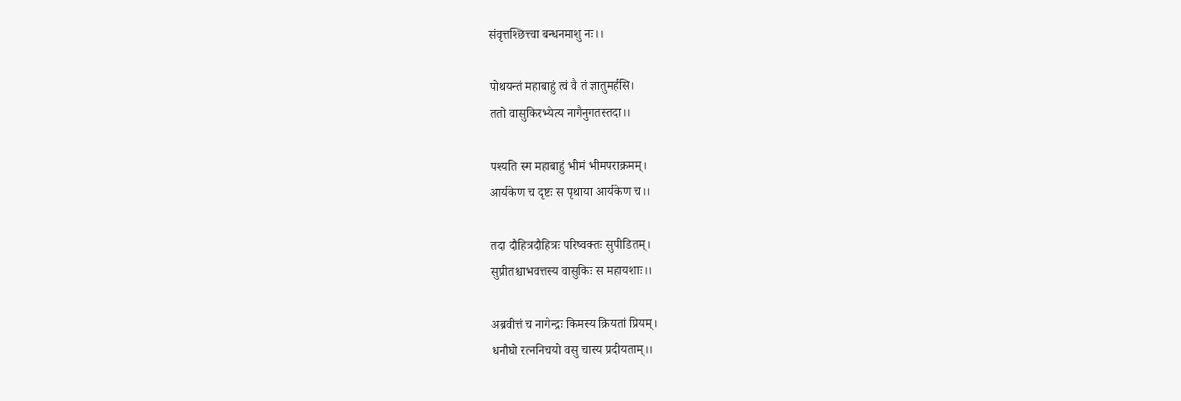संवृत्तश्छित्त्वा बन्धनमाशु नः।।

पोथयन्तं महाबाहुं त्वं वै तं ज्ञातुमर्हसि।
ततो वासुकिरभ्येत्य नागैनुगतस्तदा।।

पश्यति स्म महाबाहुं भीमं भीमपराक्रमम्।
आर्यकेण च दृष्टः स पृथाया आर्यकेण च।।

तदा दौहित्रदौहित्रः परिष्वक्तः सुपीडितम्।
सुप्रीतश्चाभवत्तस्य वासुकिः स महायशाः।।

अब्रवीत्तं च नागेन्द्रः किमस्य क्रियतां प्रियम्।
धनौघो रत्ननिचयो वसु चास्य प्रदीयताम्।।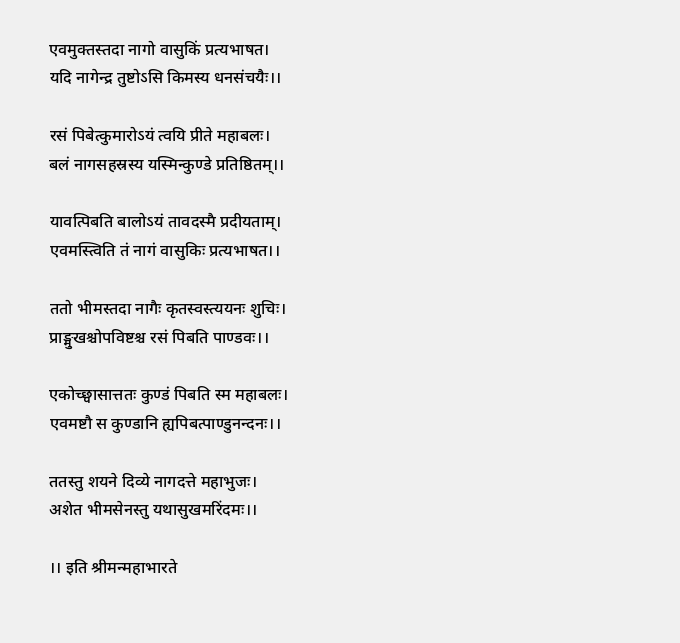एवमुक्तस्तदा नागो वासुकिं प्रत्यभाषत।
यदि नागेन्द्र तुष्टोऽसि किमस्य धनसंचयैः।।

रसं पिबेत्कुमारोऽयं त्वयि प्रीते महाबलः।
बलं नागसहस्रस्य यस्मिन्कुण्डे प्रतिष्ठितम्।।

यावत्पिबति बालोऽयं तावदस्मै प्रदीयताम्।
एवमस्त्विति तं नागं वासुकिः प्रत्यभाषत।।

ततो भीमस्तदा नागैः कृतस्वस्त्ययनः शुचिः।
प्राङ्मुखश्चोपविष्टश्च रसं पिबति पाण्डवः।।

एकोच्छ्वासात्ततः कुण्डं पिबति स्म महाबलः।
एवमष्टौ स कुण्डानि ह्यपिबत्पाण्डुनन्दनः।।

ततस्तु शयने दिव्ये नागदत्ते महाभुजः।
अशेत भीमसेनस्तु यथासुखमरिंदमः।।

।। इति श्रीमन्महाभारते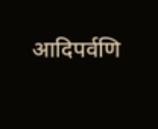आदिपर्वणि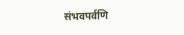संभवपर्वणि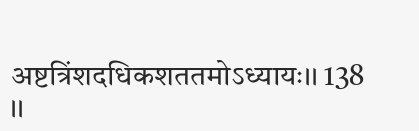अष्टत्रिंशदधिकशततमोऽध्यायः।। 138 ।।